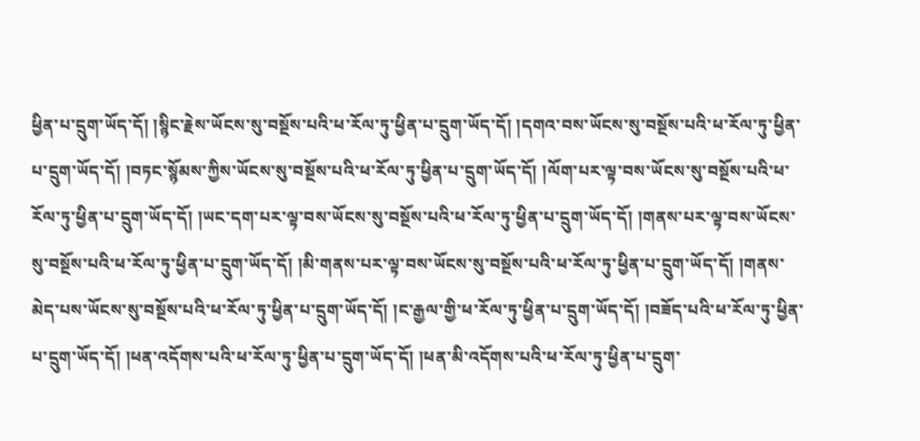ཕྱིན་པ་དྲུག་ཡོད་དོ། །སྙིང་རྗེས་ཡོངས་སུ་བསྔོས་པའི་ཕ་རོལ་ཏུ་ཕྱིན་པ་དྲུག་ཡོད་དོ། །དགའ་བས་ཡོངས་སུ་བསྔོས་པའི་ཕ་རོལ་ཏུ་ཕྱིན་པ་དྲུག་ཡོད་དོ། །བཏང་སྙོམས་ཀྱིས་ཡོངས་སུ་བསྔོས་པའི་ཕ་རོལ་ཏུ་ཕྱིན་པ་དྲུག་ཡོད་དོ། །ལོག་པར་ལྟ་བས་ཡོངས་སུ་བསྔོས་པའི་ཕ་རོལ་ཏུ་ཕྱིན་པ་དྲུག་ཡོད་དོ། །ཡང་དག་པར་ལྟ་བས་ཡོངས་སུ་བསྔོས་པའི་ཕ་རོལ་ཏུ་ཕྱིན་པ་དྲུག་ཡོད་དོ། །གནས་པར་ལྟ་བས་ཡོངས་སུ་བསྔོས་པའི་ཕ་རོལ་ཏུ་ཕྱིན་པ་དྲུག་ཡོད་དོ། །མི་གནས་པར་ལྟ་བས་ཡོངས་སུ་བསྔོས་པའི་ཕ་རོལ་ཏུ་ཕྱིན་པ་དྲུག་ཡོད་དོ། །གནས་མེད་པས་ཡོངས་སུ་བསྔོས་པའི་ཕ་རོལ་ཏུ་ཕྱིན་པ་དྲུག་ཡོད་དོ། །ང་རྒྱལ་གྱི་ཕ་རོལ་ཏུ་ཕྱིན་པ་དྲུག་ཡོད་དོ། །བཟོད་པའི་ཕ་རོལ་ཏུ་ཕྱིན་པ་དྲུག་ཡོད་དོ། །ཕན་འདོགས་པའི་ཕ་རོལ་ཏུ་ཕྱིན་པ་དྲུག་ཡོད་དོ། །ཕན་མི་འདོགས་པའི་ཕ་རོལ་ཏུ་ཕྱིན་པ་དྲུག་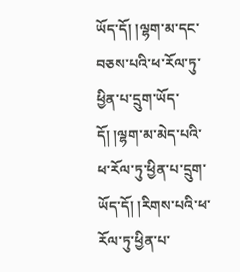ཡོད་དོ། །ལྷག་མ་དང་བཅས་པའི་ཕ་རོལ་ཏུ་ཕྱིན་པ་དྲུག་ཡོད་དོ། །ལྷག་མ་མེད་པའི་ཕ་རོལ་ཏུ་ཕྱིན་པ་དྲུག་ཡོད་དོ། །རིགས་པའི་ཕ་རོལ་ཏུ་ཕྱིན་པ་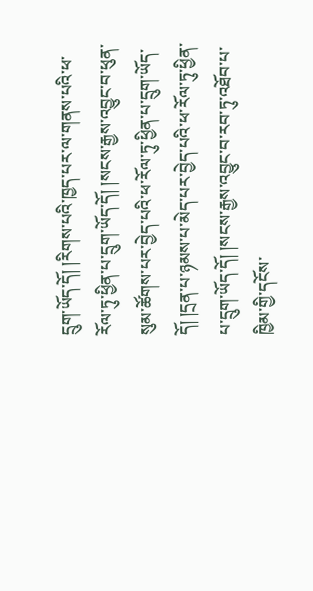དྲུག་ཡོད་དོ། །རིགས་པའི་ཁྱད་པར་ལ་གནས་པའི་ཕ་རོལ་ཏུ་ཕྱིན་པ་དྲུག་ཡོད་དོ། །སངས་རྒྱས་འབྱུང་བ་ཕུན་སུམ་ཚོགས་པར་བྱེད་པའི་ཕ་རོལ་ཏུ་ཕྱིན་པ་དྲུག་ཡོད་དོ། །དྲན་པ་ཉམས་པ་མེད་པར་བྱེད་པའི་ཕ་རོལ་ཏུ་ཕྱིན་པ་དྲུག་ཡོད་དོ། །སངས་རྒྱས་འབྱུང་བ་རབ་ཏུ་འཐོབ་པ་ཁྱིམ་གྱི་དངོས་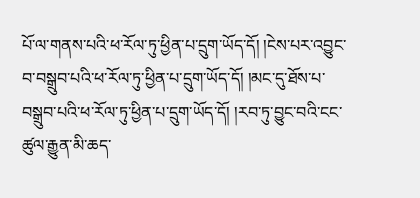པོ་ལ་གནས་པའི་ཕ་རོལ་ཏུ་ཕྱིན་པ་དྲུག་ཡོད་དོ། །ངེས་པར་འབྱུང་བ་བསྒྲུབ་པའི་ཕ་རོལ་ཏུ་ཕྱིན་པ་དྲུག་ཡོད་དོ། །མང་དུ་ཐོས་པ་བསྒྲུབ་པའི་ཕ་རོལ་ཏུ་ཕྱིན་པ་དྲུག་ཡོད་དོ། །རབ་ཏུ་བྱུང་བའི་ངང་ཚུལ་རྒྱུན་མི་ཆད་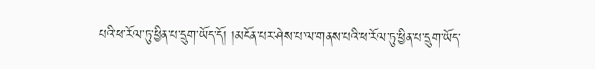པའི་ཕ་རོལ་ཏུ་ཕྱིན་པ་དྲུག་ཡོད་དོ། །མངོན་པར་ཤེས་པ་ལ་གནས་པའི་ཕ་རོལ་ཏུ་ཕྱིན་པ་དྲུག་ཡོད་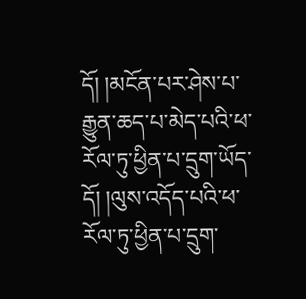དོ། །མངོན་པར་ཤེས་པ་རྒྱུན་ཆད་པ་མེད་པའི་ཕ་རོལ་ཏུ་ཕྱིན་པ་དྲུག་ཡོད་དོ། །ལུས་འདོད་པའི་ཕ་རོལ་ཏུ་ཕྱིན་པ་དྲུག་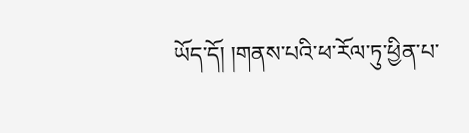ཡོད་དོ། །གནས་པའི་ཕ་རོལ་ཏུ་ཕྱིན་པ་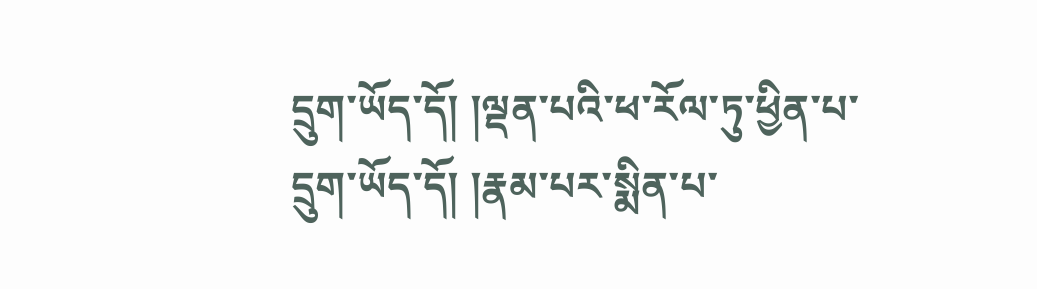དྲུག་ཡོད་དོ། །ལྡན་པའི་ཕ་རོལ་ཏུ་ཕྱིན་པ་དྲུག་ཡོད་དོ། །རྣམ་པར་སྨིན་པ་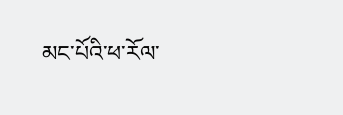མང་པོའི་ཕ་རོལ་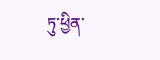ཏུ་ཕྱིན་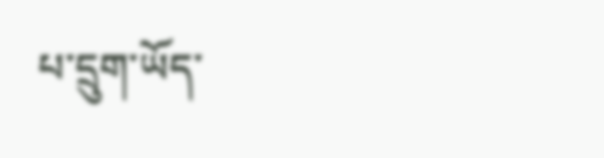པ་དྲུག་ཡོད་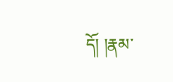དོ། །རྣམ་